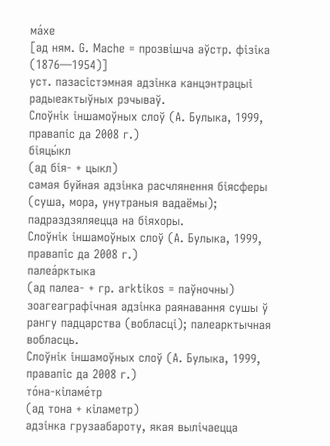ма́хе
[ад ням. G. Mache = прозвішча аўстр. фізіка (1876—1954)]
уст. пазасістэмная адзінка канцэнтрацыі радыеактыўных рэчываў.
Слоўнік іншамоўных слоў (А. Булыка, 1999, правапіс да 2008 г.)
біяцы́кл
(ад бія- + цыкл)
самая буйная адзінка расчлянення біясферы (суша, мора, унутраныя вадаёмы); падраздзяляецца на біяхоры.
Слоўнік іншамоўных слоў (А. Булыка, 1999, правапіс да 2008 г.)
палеа́рктыка
(ад палеа- + гр. arktikos = паўночны)
зоагеаграфічная адзінка раянавання сушы ў рангу падцарства (вобласці); палеарктычная вобласць.
Слоўнік іншамоўных слоў (А. Булыка, 1999, правапіс да 2008 г.)
то́на-кіламе́тр
(ад тона + кіламетр)
адзінка грузаабароту, якая вылічаецца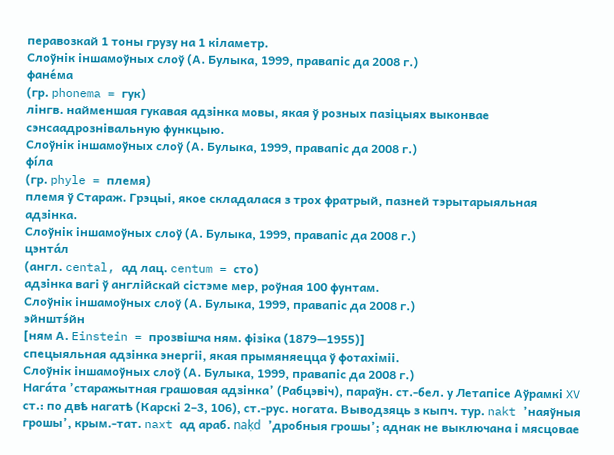перавозкай 1 тоны грузу на 1 кіламетр.
Слоўнік іншамоўных слоў (А. Булыка, 1999, правапіс да 2008 г.)
фане́ма
(гр. phonema = гук)
лінгв. найменшая гукавая адзінка мовы, якая ў розных пазіцыях выконвае сэнсаадрознівальную функцыю.
Слоўнік іншамоўных слоў (А. Булыка, 1999, правапіс да 2008 г.)
фі́ла
(гр. phyle = племя)
племя ў Стараж. Грэцыі, якое складалася з трох фратрый, пазней тэрытарыяльная адзінка.
Слоўнік іншамоўных слоў (А. Булыка, 1999, правапіс да 2008 г.)
цэнта́л
(англ. cental, ад лац. centum = сто)
адзінка вагі ў англійскай сістэме мер, роўная 100 фунтам.
Слоўнік іншамоўных слоў (А. Булыка, 1999, правапіс да 2008 г.)
эйнштэ́йн
[ням А. Einstein = прозвішча ням. фізіка (1879—1955)]
спецыяльная адзінка энергіі, якая прымяняецца ў фотахіміі.
Слоўнік іншамоўных слоў (А. Булыка, 1999, правапіс да 2008 г.)
Нага́та ’старажытная грашовая адзінка’ (Рабцэвіч), параўн. ст.-бел. у Летапісе Аўрамкі XV ст.: по двѣ нагатѣ (Карскі 2–3, 106), ст.-рус. ногата. Выводзяць з кыпч. тур. nakt ’наяўныя грошы’, крым.-тат. naxt ад араб. naḳd ’дробныя грошы’; аднак не выключана і мясцовае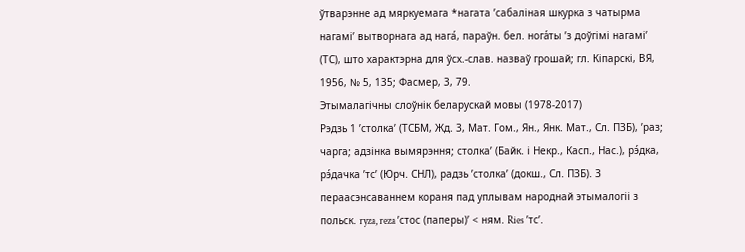ўтварэнне ад мяркуемага *нагата ’сабаліная шкурка з чатырма нагамі’ вытворнага ад нага́, параўн. бел. нога́ты ’з доўгімі нагамі’ (ТС), што характэрна для ўсх.-слав. назваў грошай; гл. Кіпарскі, ВЯ, 1956, № 5, 135; Фасмер, 3, 79.
Этымалагічны слоўнік беларускай мовы (1978-2017)
Рэдзь 1 ’столка’ (ТСБМ, Жд. 3, Мат. Гом., Ян., Янк. Мат., Сл. ПЗБ), ’раз; чарга; адзінка вымярэння; столка’ (Байк. і Некр., Касп., Нас.), рэ́дка, рэ́дачка ’тс’ (Юрч. СНЛ), радзь ’столка’ (докш., Сл. ПЗБ). З пераасэнсаваннем кораня пад уплывам народнай этымалогіі з польск. ryza, reza ’стос (паперы)’ < ням. Ries ’тс’.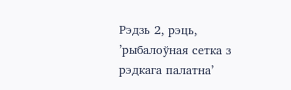Рэдзь 2, рэць, ’рыбалоўная сетка з рэдкага палатна’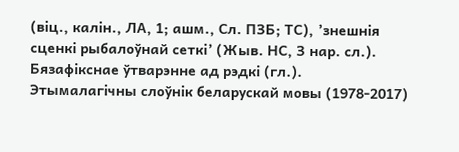(віц., калін., ЛА, 1; ашм., Сл. ПЗБ; ТС), ’знешнія сценкі рыбалоўнай сеткі’ (Жыв. НС, З нар. сл.). Бязафікснае ўтварэнне ад рэдкі (гл.).
Этымалагічны слоўнік беларускай мовы (1978-2017)